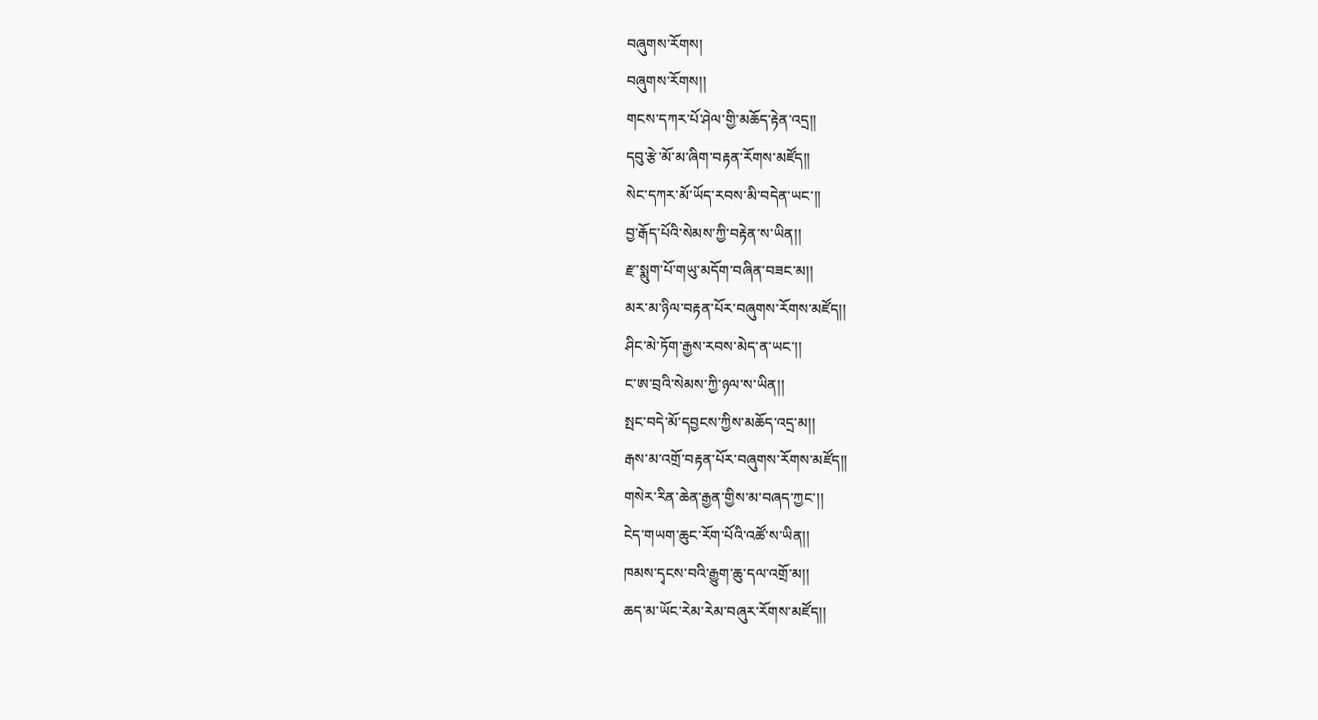བཞུགས་རོགས།
བཞུགས་རོགས།།
གངས་དཀར་པོ་ཤེལ་གྱི་མཆོད་རྟེན་འདྲ།།
དབུ་རྩེ་མོ་མ་ཞིག་བརྟན་རོགས་མཛོད།།
སེང་དཀར་མོ་ཡོད་རབས་མི་བདེན་ཡང་།།
བྱ་རྒོད་པོའི་སེམས་ཀྱི་བརྟེན་ས་ཡིན།།
རྫ་སྨུག་པོ་གཡུ་མདོག་བཞིན་བཟང་མ།།
མར་མ་ཉིལ་བརྟན་པོར་བཞུགས་རོགས་མཛོད།།
ཤིང་མེ་ཏོག་རྒྱས་རབས་མེད་ན་ཡང་།།
ང་ཨ་བྲའི་སེམས་ཀྱི་ཉལ་ས་ཡིན།།
སྤང་བདེ་མོ་དབྱངས་ཀྱིས་མཆོད་འདྲ་མ།།
རྒས་མ་འགྲོ་བརྟན་པོར་བཞུགས་རོགས་མཛོད།།
གསེར་རིན་ཆེན་རྒྱན་གྱིས་མ་བཞད་ཀྱང་།།
ངེད་གཡག་ཆུང་རོག་པོའི་འཚོ་ས་ཡིན།།
ཁམས་དྭངས་བའི་རྒྱུག་ཆུ་དལ་འགྲོ་མ།།
ཆད་མ་ཡོང་རེམ་རེམ་བཞུར་རོགས་མཛོད།།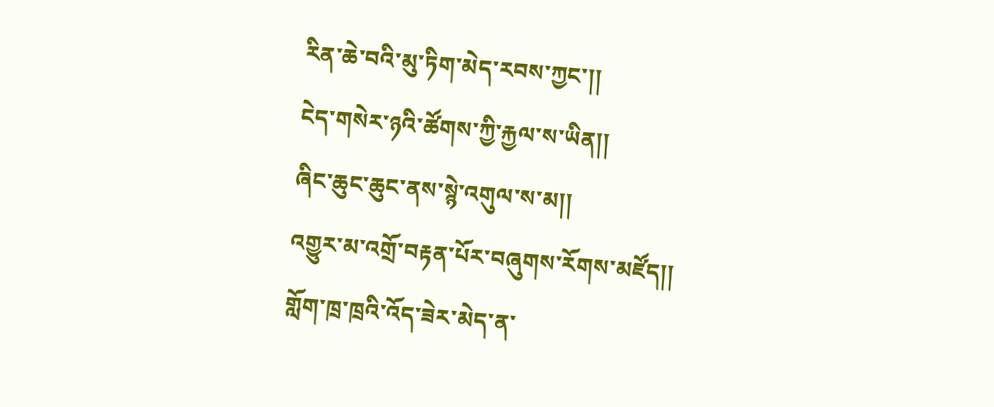རིན་ཆེ་བའི་མུ་ཏིག་མེད་རབས་ཀྱང་།།
ངེད་གསེར་ཉའི་ཚོགས་ཀྱི་རྐྱལ་ས་ཡིན།།
ཞིང་ཆུང་ཆུང་ནས་སྙེ་འགུལ་ས་མ།།
འགྱུར་མ་འགྲོ་བརྟན་པོར་བཞུགས་རོགས་མཛོད།།
གློག་ཁྲ་ཁྲའི་འོད་ཟེར་མེད་ན་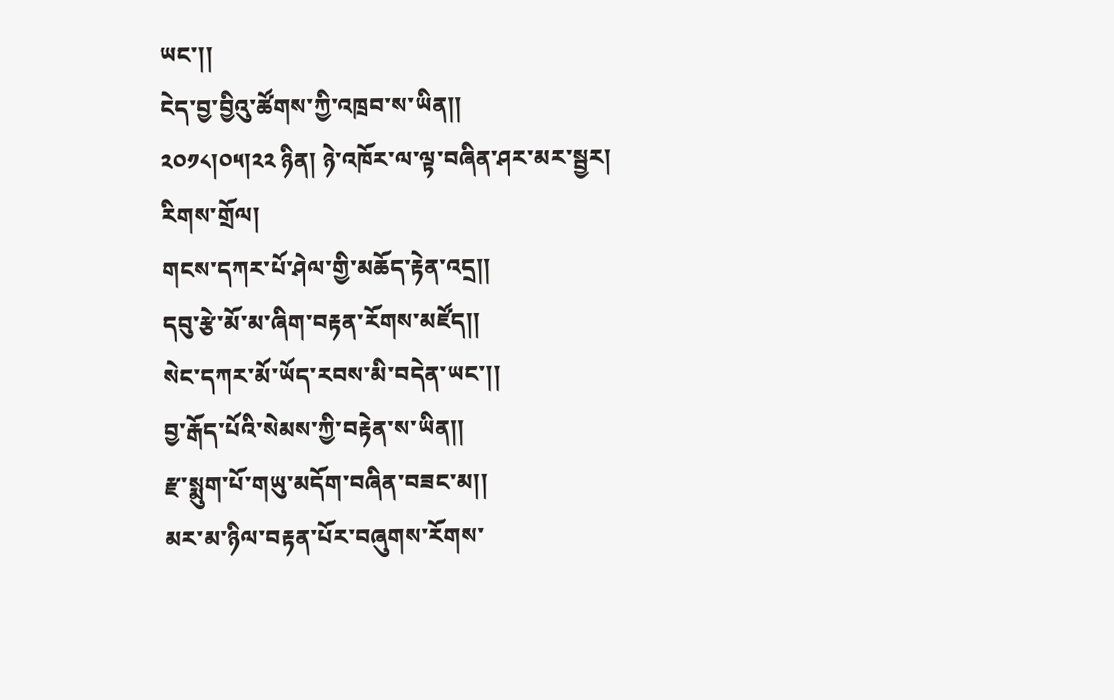ཡང་།།
ངེད་བྱ་བྱིའུ་ཚོགས་ཀྱི་འཁྲབ་ས་ཡིན།།
༢༠༡༨།༠༥།༢༢ ཉིན། ཉེ་འཁོར་ལ་ལྟ་བཞིན་ཤར་མར་སྦྱར། རིགས་གྲོལ།
གངས་དཀར་པོ་ཤེལ་གྱི་མཆོད་རྟེན་འདྲ།།
དབུ་རྩེ་མོ་མ་ཞིག་བརྟན་རོགས་མཛོད།།
སེང་དཀར་མོ་ཡོད་རབས་མི་བདེན་ཡང་།།
བྱ་རྒོད་པོའི་སེམས་ཀྱི་བརྟེན་ས་ཡིན།།
རྫ་སྨུག་པོ་གཡུ་མདོག་བཞིན་བཟང་མ།།
མར་མ་ཉིལ་བརྟན་པོར་བཞུགས་རོགས་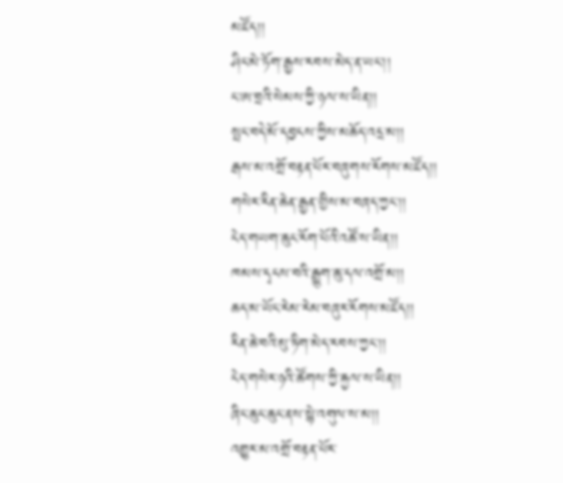མཛོད།།
ཤིང་མེ་ཏོག་རྒྱས་རབས་མེད་ན་ཡང་།།
ང་ཨ་བྲའི་སེམས་ཀྱི་ཉལ་ས་ཡིན།།
སྤང་བདེ་མོ་དབྱངས་ཀྱིས་མཆོད་འདྲ་མ།།
རྒས་མ་འགྲོ་བརྟན་པོར་བཞུགས་རོགས་མཛོད།།
གསེར་རིན་ཆེན་རྒྱན་གྱིས་མ་བཞད་ཀྱང་།།
ངེད་གཡག་ཆུང་རོག་པོའི་འཚོ་ས་ཡིན།།
ཁམས་དྭངས་བའི་རྒྱུག་ཆུ་དལ་འགྲོ་མ།།
ཆད་མ་ཡོང་རེམ་རེམ་བཞུར་རོགས་མཛོད།།
རིན་ཆེ་བའི་མུ་ཏིག་མེད་རབས་ཀྱང་།།
ངེད་གསེར་ཉའི་ཚོགས་ཀྱི་རྐྱལ་ས་ཡིན།།
ཞིང་ཆུང་ཆུང་ནས་སྙེ་འགུལ་ས་མ།།
འགྱུར་མ་འགྲོ་བརྟན་པོར་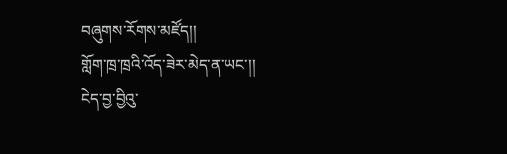བཞུགས་རོགས་མཛོད།།
གློག་ཁྲ་ཁྲའི་འོད་ཟེར་མེད་ན་ཡང་།།
ངེད་བྱ་བྱིའུ་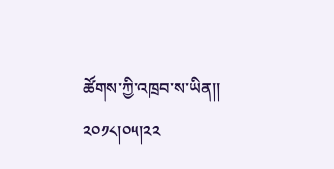ཚོགས་ཀྱི་འཁྲབ་ས་ཡིན།།
༢༠༡༨།༠༥།༢༢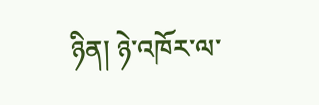ཉིན། ཉེ་འཁོར་ལ་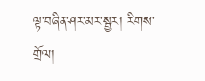ལྟ་བཞིན་ཤར་མར་སྦྱར། རིགས་གྲོལ།